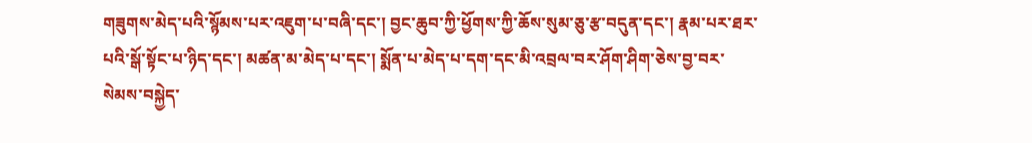གཟུགས་མེད་པའི་སྙོམས་པར་འཇུག་པ་བཞི་དང་། བྱང་ཆུབ་ཀྱི་ཕྱོགས་ཀྱི་ཆོས་སུམ་ཅུ་རྩ་བདུན་དང་། རྣམ་པར་ཐར་པའི་སྒོ་སྟོང་པ་ཉིད་དང་། མཚན་མ་མེད་པ་དང་། སྨོན་པ་མེད་པ་དག་དང་མི་འབྲལ་བར་ཤོག་ཤིག་ཅེས་བྱ་བར་སེམས་བསྐྱེད་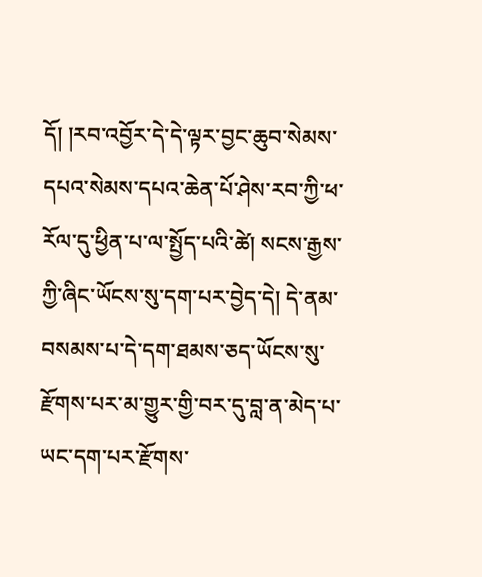དོ། །རབ་འབྱོར་དེ་དེ་ལྟར་བྱང་ཆུབ་སེམས་དཔའ་སེམས་དཔའ་ཆེན་པོ་ཤེས་རབ་ཀྱི་ཕ་རོལ་དུ་ཕྱིན་པ་ལ་སྤྱོད་པའི་ཚེ། སངས་རྒྱས་ཀྱི་ཞིང་ཡོངས་སུ་དག་པར་བྱེད་དེ། དེ་ནམ་བསམས་པ་དེ་དག་ཐམས་ཅད་ཡོངས་སུ་རྫོགས་པར་མ་གྱུར་གྱི་བར་དུ་བླ་ན་མེད་པ་ཡང་དག་པར་རྫོགས་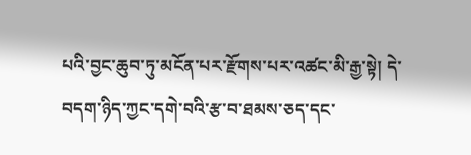པའི་བྱང་ཆུབ་ཏུ་མངོན་པར་རྫོགས་པར་འཚང་མི་རྒྱ་སྟེ། དེ་བདག་ཉིད་ཀྱང་དགེ་བའི་རྩ་བ་ཐམས་ཅད་དང་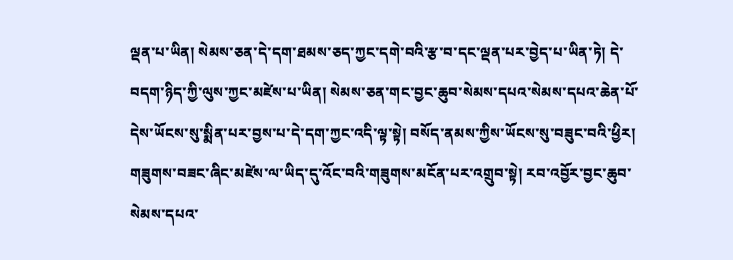ལྡན་པ་ཡིན། སེམས་ཅན་དེ་དག་ཐམས་ཅད་ཀྱང་དགེ་བའི་རྩ་བ་དང་ལྡན་པར་བྱེད་པ་ཡིན་ཏེ། དེ་བདག་ཉིད་ཀྱི་ལུས་ཀྱང་མཛེས་པ་ཡིན། སེམས་ཅན་གང་བྱང་ཆུབ་སེམས་དཔའ་སེམས་དཔའ་ཆེན་པོ་དེས་ཡོངས་སུ་སྨིན་པར་བྱས་པ་དེ་དག་ཀྱང་འདི་ལྟ་སྟེ། བསོད་ནམས་ཀྱིས་ཡོངས་སུ་བཟུང་བའི་ཕྱིར། གཟུགས་བཟང་ཞིང་མཛེས་ལ་ཡིད་དུ་འོང་བའི་གཟུགས་མངོན་པར་འགྲུབ་སྟེ། རབ་འབྱོར་བྱང་ཆུབ་སེམས་དཔའ་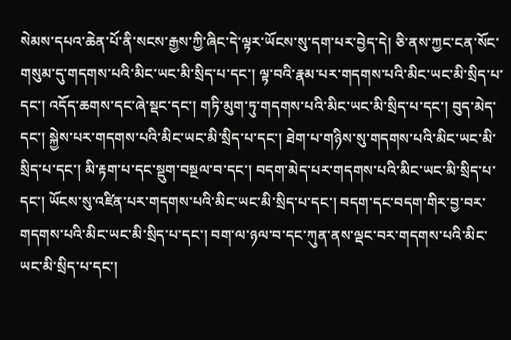སེམས་དཔའ་ཆེན་པོ་ནི་སངས་རྒྱས་ཀྱི་ཞིང་དེ་ལྟར་ཡོངས་སུ་དག་པར་བྱེད་དེ། ཅི་ནས་ཀྱང་ངན་སོང་གསུམ་དུ་གདགས་པའི་མིང་ཡང་མི་སྲིད་པ་དང་། ལྟ་བའི་རྣམ་པར་གདགས་པའི་མིང་ཡང་མི་སྲིད་པ་དང་། འདོད་ཆགས་དང་ཞེ་སྡང་དང་། གཏི་མུག་ཏུ་གདགས་པའི་མིང་ཡང་མི་སྲིད་པ་དང་། བུད་མེད་དང་། སྐྱེས་པར་གདགས་པའི་མིང་ཡང་མི་སྲིད་པ་དང་། ཐེག་པ་གཉིས་སུ་གདགས་པའི་མིང་ཡང་མི་སྲིད་པ་དང་། མི་རྟག་པ་དང་སྡུག་བསྔལ་བ་དང་། བདག་མེད་པར་གདགས་པའི་མིང་ཡང་མི་སྲིད་པ་དང་། ཡོངས་སུ་འཛིན་པར་གདགས་པའི་མིང་ཡང་མི་སྲིད་པ་དང་། བདག་དང་བདག་གིར་བྱ་བར་གདགས་པའི་མིང་ཡང་མི་སྲིད་པ་དང་། བག་ལ་ཉལ་བ་དང་ཀུན་ནས་ལྡང་བར་གདགས་པའི་མིང་ཡང་མི་སྲིད་པ་དང་།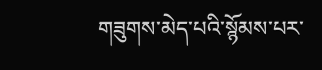གཟུགས་མེད་པའི་སྙོམས་པར་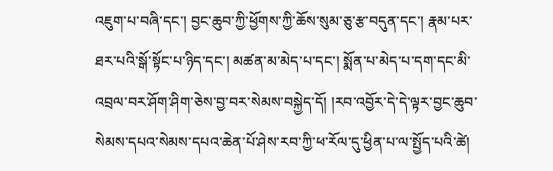འཇུག་པ་བཞི་དང་། བྱང་ཆུབ་ཀྱི་ཕྱོགས་ཀྱི་ཆོས་སུམ་ཅུ་རྩ་བདུན་དང་། རྣམ་པར་ཐར་པའི་སྒོ་སྟོང་པ་ཉིད་དང་། མཚན་མ་མེད་པ་དང་། སྨོན་པ་མེད་པ་དག་དང་མི་འབྲལ་བར་ཤོག་ཤིག་ཅེས་བྱ་བར་སེམས་བསྐྱེད་དོ། །རབ་འབྱོར་དེ་དེ་ལྟར་བྱང་ཆུབ་སེམས་དཔའ་སེམས་དཔའ་ཆེན་པོ་ཤེས་རབ་ཀྱི་ཕ་རོལ་དུ་ཕྱིན་པ་ལ་སྤྱོད་པའི་ཚེ།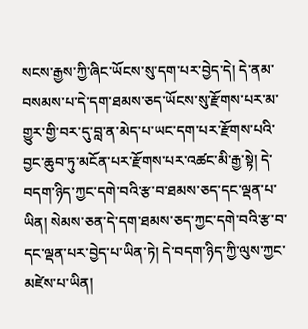སངས་རྒྱས་ཀྱི་ཞིང་ཡོངས་སུ་དག་པར་བྱེད་དེ། དེ་ནམ་བསམས་པ་དེ་དག་ཐམས་ཅད་ཡོངས་སུ་རྫོགས་པར་མ་གྱུར་གྱི་བར་དུ་བླ་ན་མེད་པ་ཡང་དག་པར་རྫོགས་པའི་བྱང་ཆུབ་ཏུ་མངོན་པར་རྫོགས་པར་འཚང་མི་རྒྱ་སྟེ། དེ་བདག་ཉིད་ཀྱང་དགེ་བའི་རྩ་བ་ཐམས་ཅད་དང་ལྡན་པ་ཡིན། སེམས་ཅན་དེ་དག་ཐམས་ཅད་ཀྱང་དགེ་བའི་རྩ་བ་དང་ལྡན་པར་བྱེད་པ་ཡིན་ཏེ། དེ་བདག་ཉིད་ཀྱི་ལུས་ཀྱང་མཛེས་པ་ཡིན།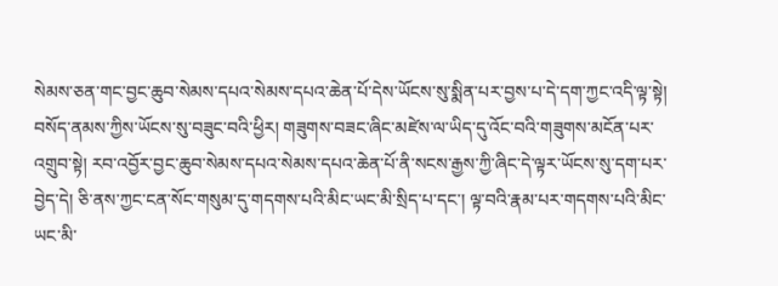སེམས་ཅན་གང་བྱང་ཆུབ་སེམས་དཔའ་སེམས་དཔའ་ཆེན་པོ་དེས་ཡོངས་སུ་སྨིན་པར་བྱས་པ་དེ་དག་ཀྱང་འདི་ལྟ་སྟེ། བསོད་ནམས་ཀྱིས་ཡོངས་སུ་བཟུང་བའི་ཕྱིར། གཟུགས་བཟང་ཞིང་མཛེས་ལ་ཡིད་དུ་འོང་བའི་གཟུགས་མངོན་པར་འགྲུབ་སྟེ། རབ་འབྱོར་བྱང་ཆུབ་སེམས་དཔའ་སེམས་དཔའ་ཆེན་པོ་ནི་སངས་རྒྱས་ཀྱི་ཞིང་དེ་ལྟར་ཡོངས་སུ་དག་པར་བྱེད་དེ། ཅི་ནས་ཀྱང་ངན་སོང་གསུམ་དུ་གདགས་པའི་མིང་ཡང་མི་སྲིད་པ་དང་། ལྟ་བའི་རྣམ་པར་གདགས་པའི་མིང་ཡང་མི་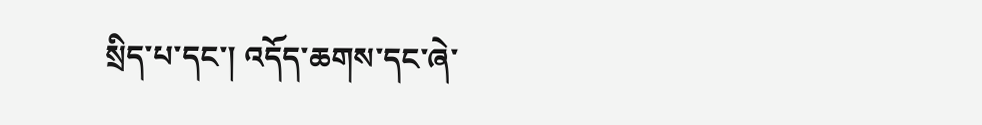སྲིད་པ་དང་། འདོད་ཆགས་དང་ཞེ་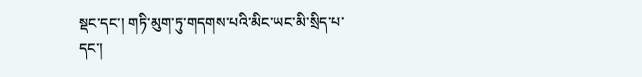སྡང་དང་། གཏི་མུག་ཏུ་གདགས་པའི་མིང་ཡང་མི་སྲིད་པ་དང་།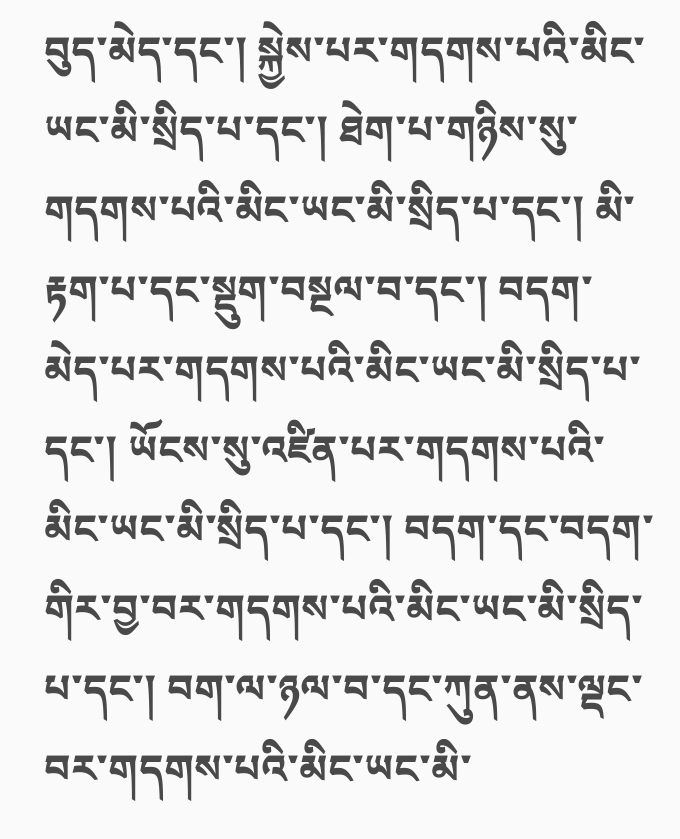བུད་མེད་དང་། སྐྱེས་པར་གདགས་པའི་མིང་ཡང་མི་སྲིད་པ་དང་། ཐེག་པ་གཉིས་སུ་གདགས་པའི་མིང་ཡང་མི་སྲིད་པ་དང་། མི་རྟག་པ་དང་སྡུག་བསྔལ་བ་དང་། བདག་མེད་པར་གདགས་པའི་མིང་ཡང་མི་སྲིད་པ་དང་། ཡོངས་སུ་འཛིན་པར་གདགས་པའི་མིང་ཡང་མི་སྲིད་པ་དང་། བདག་དང་བདག་གིར་བྱ་བར་གདགས་པའི་མིང་ཡང་མི་སྲིད་པ་དང་། བག་ལ་ཉལ་བ་དང་ཀུན་ནས་ལྡང་བར་གདགས་པའི་མིང་ཡང་མི་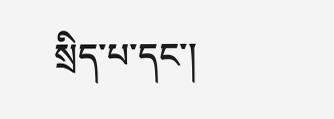སྲིད་པ་དང་།